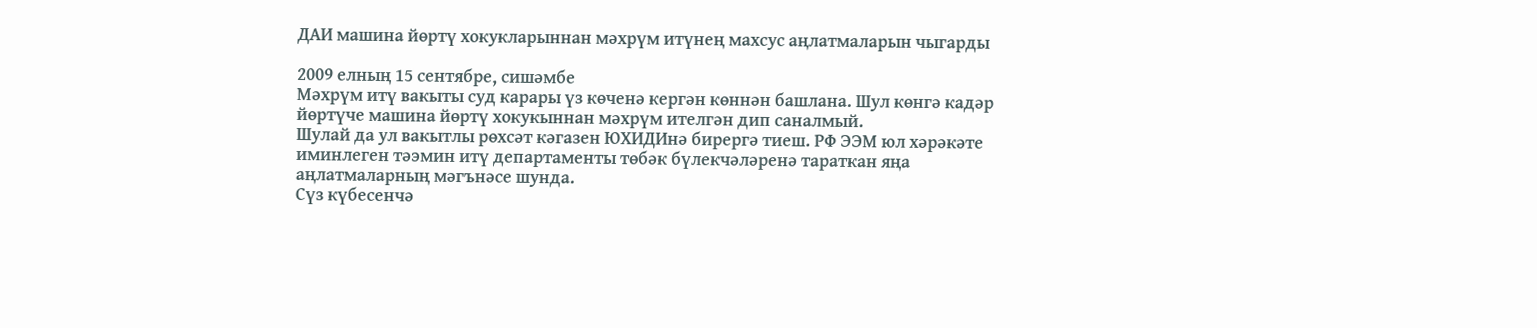ДАИ машина йөртү хокукларыннан мәхрүм итүнең махсус аңлатмаларын чыгарды

2009 елның 15 сентябре, сишәмбе
Мәхрүм итү вакыты суд карары үз көченә кергән көннән башлана. Шул көнгә кадәр йөртүче машина йөртү хокукыннан мәхрүм ителгән дип саналмый.
Шулай да ул вакытлы рөхсәт кәгазен ЮХИДИнә бирергә тиеш. РФ ЭЭМ юл хәрәкәте иминлеген тәэмин итү департаменты төбәк бүлекчәләренә тараткан яңа аңлатмаларның мәгънәсе шунда.
Сүз күбесенчә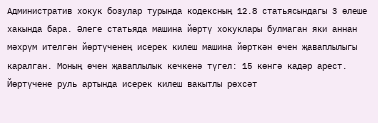Административ хокук бозулар турында кодексның 12.8 статьясындагы 3 өлеше хакында бара. Әлеге статьяда машина йөртү хокуклары булмаган яки аннан мәхрүм ителгән йөртүченең исерек килеш машина йөрткән өчен җаваплылыгы каралган. Моның өчен җаваплылык кечкенә түгел: 15 көнгә кадәр арест. Йөртүчене руль артында исерек килеш вакытлы рөхсәт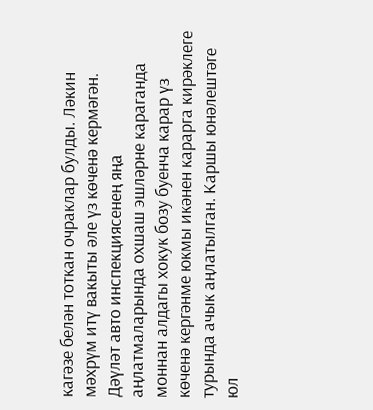кагәзе белән тоткан очраклар булды. Ләкин мәхрүм итү вакыты әле үз көченә кермәгән.
Дәүләт авто инспекциясенең яңа аңлатмаларында охшаш эшләрне караганда моннан алдагы хокук бозу буенча карар үз көченә кергәнме юкмы икәнен карарга кирәклеге турында ачык аңлатылган. Каршы юнәлештәге юл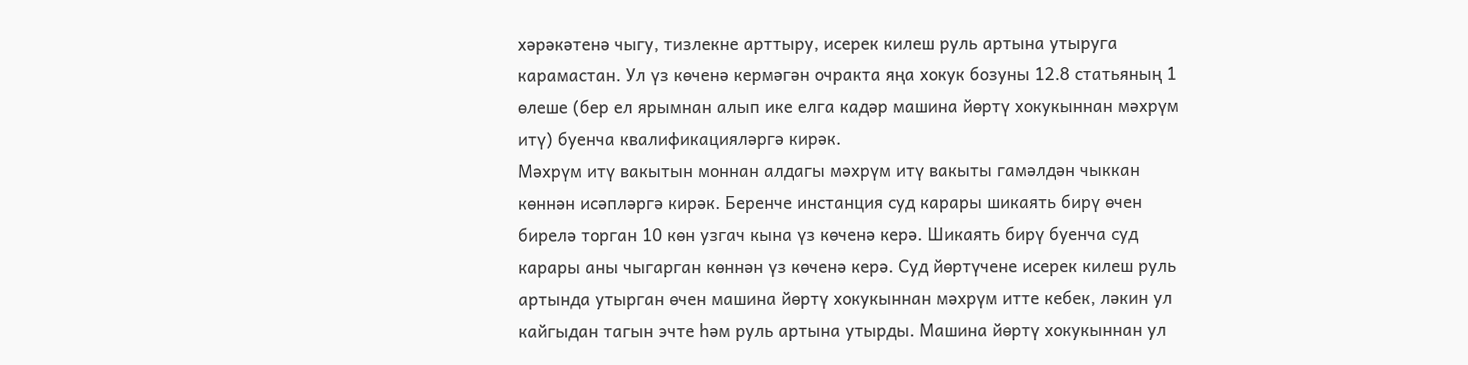хәрәкәтенә чыгу, тизлекне арттыру, исерек килеш руль артына утыруга карамастан. Ул үз көченә кермәгән очракта яңа хокук бозуны 12.8 статьяның 1 өлеше (бер ел ярымнан алып ике елга кадәр машина йөртү хокукыннан мәхрүм итү) буенча квалификацияләргә кирәк.
Мәхрүм итү вакытын моннан алдагы мәхрүм итү вакыты гамәлдән чыккан көннән исәпләргә кирәк. Беренче инстанция суд карары шикаять бирү өчен бирелә торган 10 көн узгач кына үз көченә керә. Шикаять бирү буенча суд карары аны чыгарган көннән үз көченә керә. Суд йөртүчене исерек килеш руль артында утырган өчен машина йөртү хокукыннан мәхрүм итте кебек, ләкин ул кайгыдан тагын эчте һәм руль артына утырды. Машина йөртү хокукыннан ул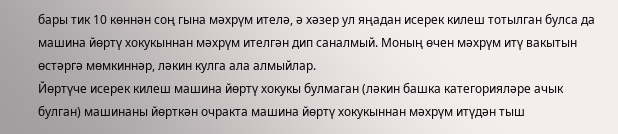бары тик 10 көннән соң гына мәхрүм ителә, ә хәзер ул яңадан исерек килеш тотылган булса да машина йөртү хокукыннан мәхрүм ителгән дип саналмый. Моның өчен мәхрүм итү вакытын өстәргә мөмкиннәр, ләкин кулга ала алмыйлар.
Йөртүче исерек килеш машина йөртү хокукы булмаган (ләкин башка категорияләре ачык булган) машинаны йөрткән очракта машина йөртү хокукыннан мәхрүм итүдән тыш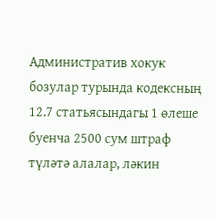Административ хокук бозулар турында кодексның 12.7 статьясындагы 1 өлеше буенча 2500 сум штраф түләтә алалар, ләкин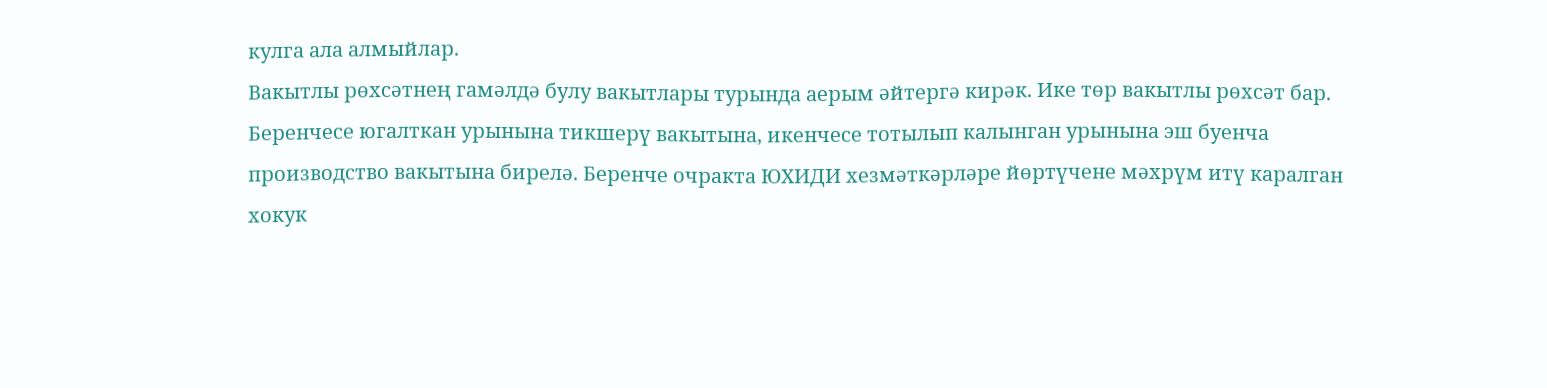кулга ала алмыйлар.
Вакытлы рөхсәтнең гамәлдә булу вакытлары турында аерым әйтергә кирәк. Ике төр вакытлы рөхсәт бар. Беренчесе югалткан урынына тикшерү вакытына, икенчесе тотылып калынган урынына эш буенча производство вакытына бирелә. Беренче очракта ЮХИДИ хезмәткәрләре йөртүчене мәхрүм итү каралган хокук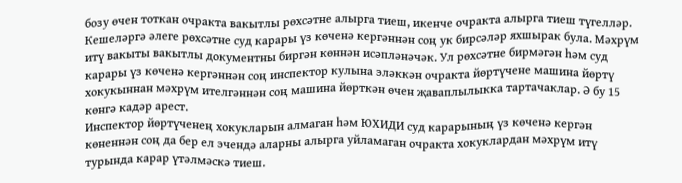бозу өчен тоткан очракта вакытлы рөхсәтне алырга тиеш, икенче очракта алырга тиеш түгелләр.
Кешеләргә әлеге рөхсәтне суд карары үз көченә кергәннән соң ук бирсәләр яхшырак була. Мәхрүм итү вакыты вакытлы документны биргән көннән исәпләнәчәк. Ул рөхсәтне бирмәгән һәм суд карары үз көченә кергәннән соң инспектор кулына эләккән очракта йөртүчене машина йөртү хокукыннан мәхрүм ителгәннән соң машина йөрткән өчен җаваплылыкка тартачаклар. Ә бу 15 көнгә кадәр арест.
Инспектор йөртүченең хокукларын алмаган һәм ЮХИДИ суд карарының үз көченә кергән көненнән соң да бер ел эчендә аларны алырга уйламаган очракта хокуклардан мәхрүм итү турында карар үтәлмәскә тиеш.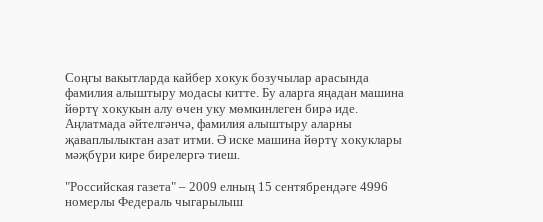Соңгы вакытларда кайбер хокук бозучылар арасында фамилия алыштыру модасы китте. Бу аларга яңадан машина йөртү хокукын алу өчен уку мөмкинлеген бирә иде. Аңлатмада әйтелгәнчә, фамилия алыштыру аларны җаваплылыктан азат итми. Ә иске машина йөртү хокуклары мәҗбүри кире бирелергә тиеш.

"Российская газета" – 2009 елның 15 сентябрендәге 4996 номерлы Федераль чыгарылыш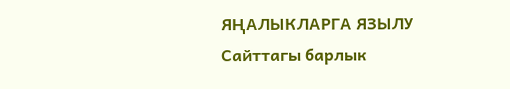ЯҢАЛЫКЛАРГА ЯЗЫЛУ
Сайттагы барлык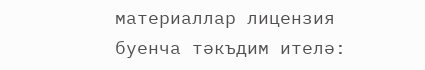материаллар лицензия буенча тәкъдим ителә: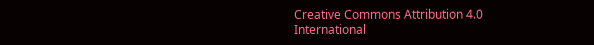Creative Commons Attribution 4.0 International